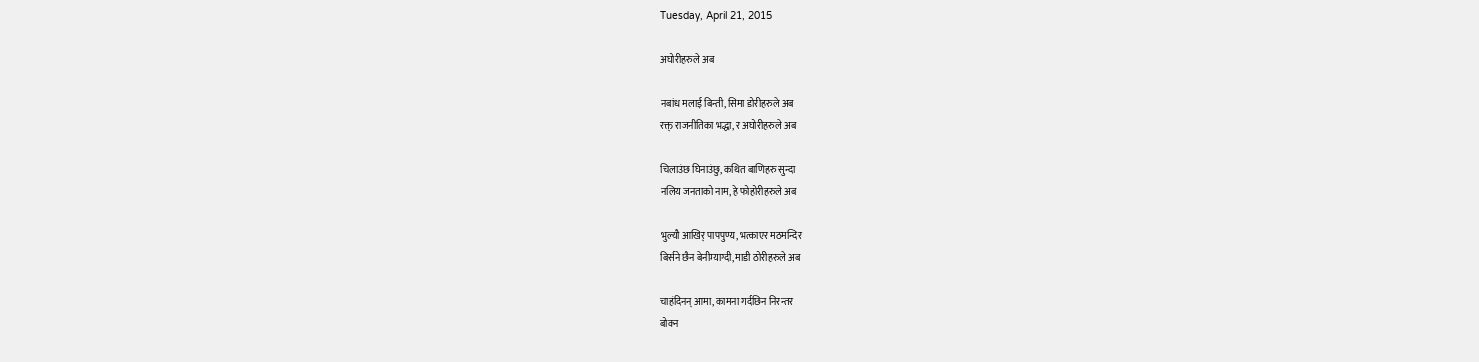Tuesday, April 21, 2015

अघोरीहरुले अब

नबांध मलाई बिन्ती, सिमा डोरीहरुले अब
रक्त् राजनीतिका भद्धा, र अघोरीहरुले अब

चिलाउंछ घिनाउंछु, कथित बाणिहरु सुन्दा
नलिय जनताको नाम, हे फोहोरीहरुले अब

भुल्यौ आखिर् पापपुण्य, भत्काएर मठमन्दिर
बिर्सने छैन बेनीम्याग्दी, माडी ठोरीहरुले अब

चाहंदिनन् आमा, कामना गर्दछिन निरन्तर
बोक्न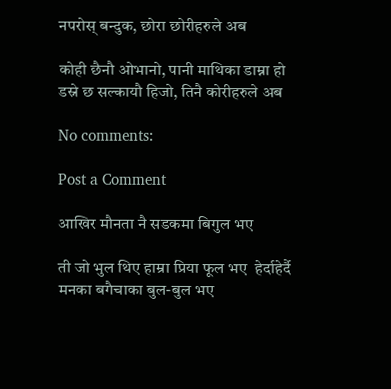नपरोस् बन्दुक, छोरा छोरीहरुले अब

कोही छैनौ ओभानो, पानी माथिका डाम्ना हो
डस्ने छ सल्कायौ हिजो, तिनै कोरीहरुले अब

No comments:

Post a Comment

आखिर मौनता नै सडकमा बिगुल भए

ती जो भुल थिए हाम्रा प्रिया फूल भए  हेर्दाहेर्दै मनका बगैचाका बुल-बुल भए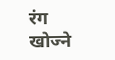रंग खोज्ने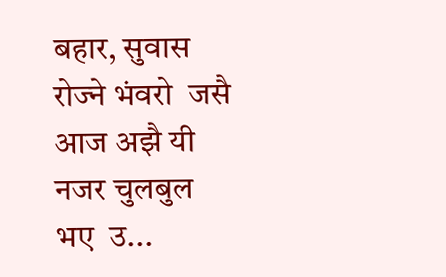बहार, सुवास रोज्ने भंवरो  जसै आज अझै यी नजर चुलबुल भए  उ...